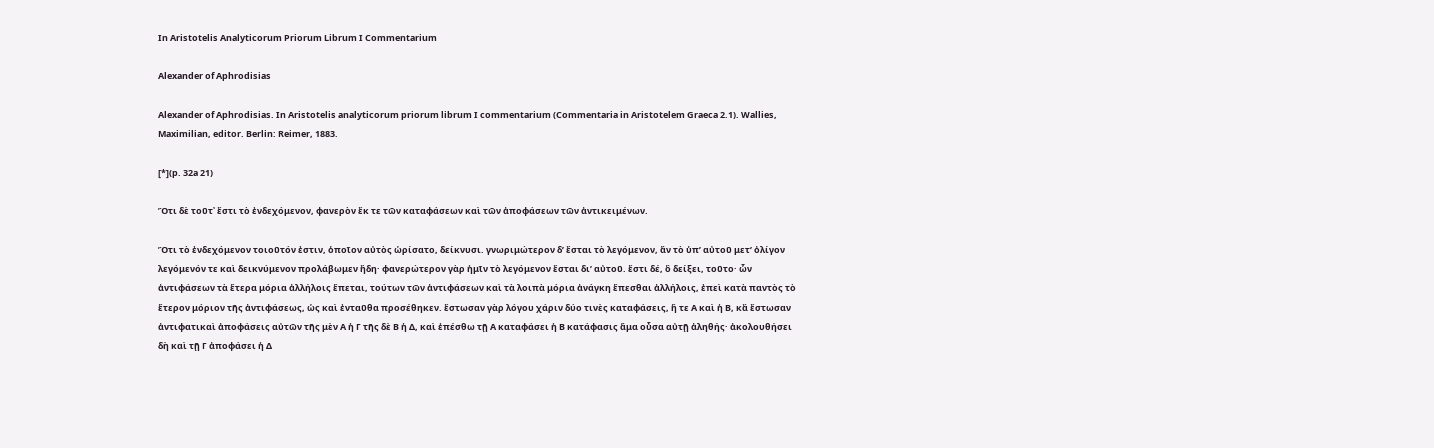In Aristotelis Analyticorum Priorum Librum I Commentarium

Alexander of Aphrodisias

Alexander of Aphrodisias. In Aristotelis analyticorum priorum librum I commentarium (Commentaria in Aristotelem Graeca 2.1). Wallies, Maximilian, editor. Berlin: Reimer, 1883.

[*](p. 32a 21)

Ὅτι δὲ τοῦτ᾿ ἔστι τὸ ἐνδεχόμενον, φανερὸν ἔκ τε τῶν καταφάσεων καὶ τῶν ἀποφάσεων τῶν ἀντικειμένων.

Ὅτι τὸ ἐνδεχόμενον τοιοῦτόν ἐστιν, ὁποῖον αὐτὸς ὡρίσατο, δείκνυσι. γνωριμώτερον δ’ ἔσται τὸ λεγόμενον, ἄν τὸ ὑπ’ αὐτοῦ μετ’ ὀλίγον λεγόμενόν τε καὶ δεικνύμενον προλάβωμεν ἤδη· φανερώτερον γὰρ ἡμῖν τὸ λεγόμενον ἔσται δι’ αὐτοῦ. ἔστι δέ, ὃ δείξει, τοῦτο· ὧν ἀντιφάσεων τὰ ἕτερα μόρια ἀλλήλοις ἕπεται, τούτων τῶν ἀντιφάσεων καὶ τὰ λοιπὰ μόρια ἀνάγκη ἕπεσθαι ἀλλήλοις, ἐπεὶ κατὰ παντὸς τὸ ἕτερον μόριον τῆς ἀντιφάσεως, ὡς καὶ ἐνταῦθα προσέθηκεν. ἔστωσαν γὰρ λόγου χάριν δύο τινὲς καταφάσεις, ἥ τε Α καὶ ἡ Β, κἂ ἔστωσαν ἀντιφατικαὶ ἀποφάσεις αὐτῶν τῆς μὲν Α ἡ Γ τῆς δὲ Β ἡ Δ, καὶ ἑπέσθω τῇ Α καταφάσει ἡ Β κατάφασις ἅμα οὖσα αὐτῇ ἀληθής· ἀκολουθήσει δὴ καὶ τῇ Γ ἀποφάσει ἡ Δ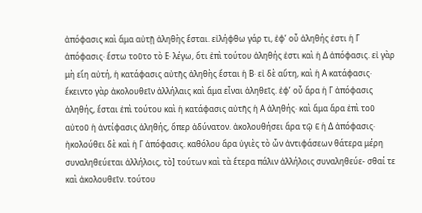ἀπόφασις καὶ ἅμα αὐτῇ ἀληθὴς ἔσται. εἰλήφθω γάρ τι, ἐφ’ οὗ ἀληθής ἐστι ἡ Γ ἀπόφασις· ἔστω τοῦτο τὸ Ε· λέγω, ὅτι ἐπὶ τούτου ἀληθής ἐστι καὶ ἡ Δ ἀπόφασις. εἰ γὰρ μὴ εἴη αὐτή, ἡ κατάφασις αὐτῆς ἀληθὴς ἔσται ἡ Β· εἰ δὲ αὕτη, καὶ ἡ Α κατάφασις· ἔκειντο γὰρ ἀκολουθεῖν ἀλλήλαις καὶ ἅμα εἶναι ἀληθεῖς. ἐφ’ οὗ ἄρα ἡ Γ ἀπόφασις ἀληθής, ἔσται ἐπὶ τούτου καὶ ἡ κατάφασις αὐτῆς ἡ Α ἀληθής· καὶ ἅμα ἄρα ἐπὶ τοῦ αὐτοῦ ἡ ἀντίφασις ἀληθής, ὅπερ ἀδύνατον. ἀκολουθήσει ἄρα τῷ E ἡ Δ ἀπόφασις· ἠκολούθει δὲ καὶ ἡ Γ ἀπόφασις. καθόλου ἄρα ὑγιὲς τὸ ὧν ἀντιφάσεων θάτερα μέρη συναληθεύεται ἀλλήλοις, τὸ] τούτων καὶ τὰ ἕτερα πάλιν ἀλλήλοις συναληθεύε- σθαί τε καὶ ἀκολουθεῖν. τούτου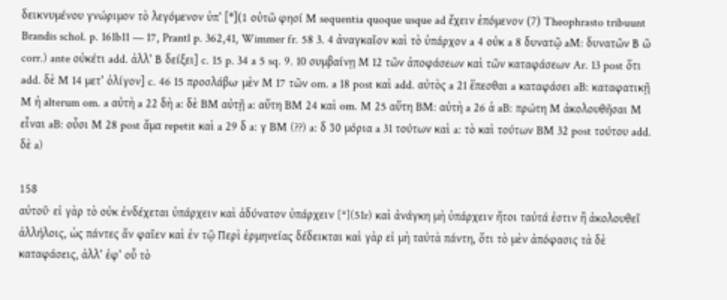δεικνυμένου γνώριμον τὸ λεγόμενον ὑπ’ [*](1 οὐτῶ φησί M sequentia quoque usque ad ἔχειν ἑπόμενον (7) Theophrasto tribuunt Brandis schol. p. 161b11 — 17, Prantl p. 362,41, Wimmer fr. 58 3. 4 ἀναγκαῖον καὶ τὸ ὑπάρχον a 4 οὐκ a 8 δυνατῷ aM: δυνατῶν Β ῶ corr.) ante οὐκέτι add. ἀλλ’ Β δείξει] c. 15 p. 34 a 5 sq. 9. 10 συμβαίνῃ M 12 τῶν ἀποφάσεων καὶ τῶν καταφάσεων Ar. 13 post ὅτι add. δὲ M 14 μετ’ ὀλίγον] c. 46 15 προσλάβω· μὲν M 17 τῶν om. a 18 post καὶ add. αὐτὸς a 21 ἕπεσθαι a καταφάσει aB: καταφατικῇ M ἡ alterum om. a αὐτὴ a 22 δὴ a: δὲ BM αὐτῇ a: αὕτη BM 24 καὶ om. M 25 αὕτη BM: αὐτὴ a 26 ἁ aB: πρώτη M ἀκολουθῆσαι M εἶναι aB: οὖσι M 28 post ἄμα repetit καὶ a 29 δ a: γ BM (??) a: δ 30 μόρια a 31 τούτων καὶ a: τὸ καὶ τούτων BM 32 post τούτου add. δὲ a)

158
αὐτοῦ· εἰ γὰρ τὸ οὐκ ἐνδέχεται ὑπάρχειν καὶ ἀδύνατον ὑπάρχειν [*](51r) καὶ ἀνάγκη μὴ ὑπάρχειν ἤτοι ταὐτά ἐστιν ἢ ἀκολουθεῖ ἀλλήλοις, ὡς πάντες ἄν φαῖεν καὶ ἐν τῷ Περὶ ἑρμηνείας δέδεικται καὶ γὰρ εἰ μὴ ταὐτὰ πάντη, ὅτι τὸ μὲν ἀπόφασις τὰ δὲ καταφάσεις, ἀλλ’ ἐφ’ οὗ τὸ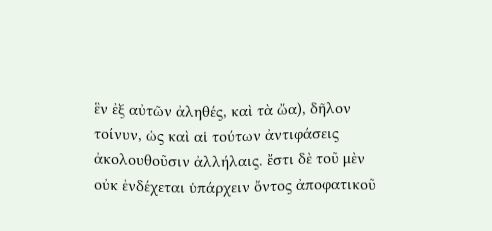ἓν ἐξ αὐτῶν ἀληθές, καὶ τὰ ὤα), δῆλον τοίνυν, ὡς καὶ αἱ τούτων ἀντιφάσεις ἀκολουθοῦσιν ἀλλήλαις. ἔστι δὲ τοῦ μὲν οὐκ ἐνδέχεται ὑπάρχειν ὄντος ἀποφατικοῦ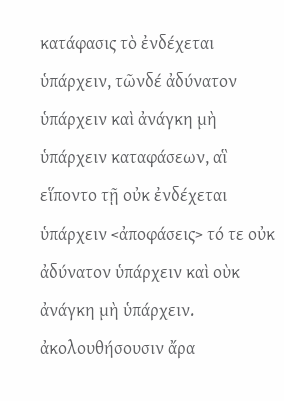κατάφασις τὸ ἐνδέχεται ὑπάρχειν, τῶνδέ ἀδύνατον ὑπάρχειν καὶ ἀνάγκη μὴ ὑπάρχειν καταφάσεων, αἳ εἵποντο τῇ οὐκ ἐνδέχεται ὑπάρχειν <ἀποφάσεις> τό τε οὐκ ἀδύνατον ὑπάρχειν καὶ οὺκ ἀνάγκη μὴ ὑπάρχειν. ἀκολουθήσουσιν ἄρα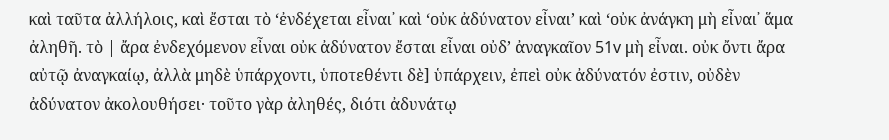καὶ ταῦτα ἀλλήλοις, καὶ ἔσται τὸ ‘ἐνδέχεται εἶναι᾿ καὶ ‘οὐκ ἀδύνατον εἶναι’ καὶ ‘οὐκ ἀνάγκη μὴ εἶναι᾿ ἅμα ἀληθῆ. τὸ | ἄρα ἐνδεχόμενον εἶναι οὐκ ἀδύνατον ἔσται εἶναι οὐδ’ ἀναγκαῖον 51v μὴ εἶναι. οὐκ ὄντι ἄρα αὐτῷ ἀναγκαίῳ, ἀλλὰ μηδὲ ὑπάρχοντι, ὑποτεθέντι δὲ] ὑπάρχειν, ἐπεὶ οὐκ ἀδύνατόν ἐστιν, οὐδὲν ἀδύνατον ἀκολουθήσει· τοῦτο γὰρ ἀληθές, διότι ἀδυνάτῳ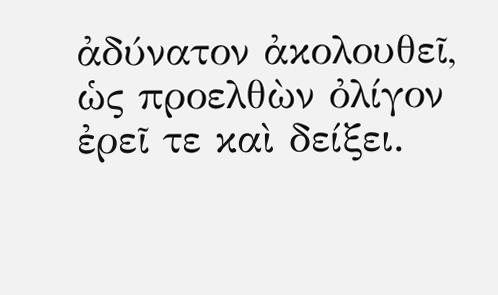ἀδύνατον ἀκολουθεῖ, ὡς προελθὼν ὀλίγον ἐρεῖ τε καὶ δείξει.